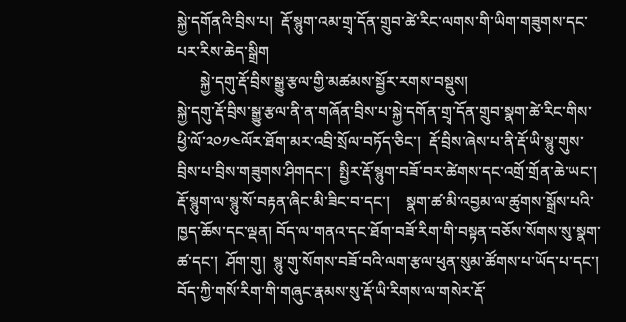སྐྱེ་དགོནའི་བྲིས་པ།  རྡོ་སྙུག་འམ་གྲྭ་དོན་གྲུབ་ཚེ་རིང་ལགས་གི་ཡིག་གཟུགས་དང་པར་རིས་ཆེད་སྒྲིག
      སྐྱེ་དགུ་རྡོ་བྲིས་སྒྱུ་རྩལ་གྱི་མཚམས་སྦྱོར་རགས་བསྡུས།
སྐྱེ་དགུ་རྡོ་བྲིས་སྒྱུ་རྩལ་ནི་ན་གཞོན་བྲིས་པ་སྐྱེ་དགོན་གྲྭ་དོན་གྲུབ་སྣག་ཚེ་རིང་གིས་ཕྱི་ལོ་༢༠༡༤ལོར་ཐོག་མར་འབྲི་སྲོལ་བཏོད་ཅིང་།  རྡོ་བྲིས་ཞེས་པ་ནི་རྡོ་ཡི་སྙུ་གུས་བྲིས་པ་བྲིས་གཟུགས་ཤིགདང་།  སྤྱིར་རྡོ་སྙུག་བཟོ་བར་ཚེགས་དང་འགྲོ་གྲོན་ཆེ་ཡང་།   རྡོ་སྙུག་ལ་སྙུ་སོ་བརྟན་ཞིང་མི་ཟིང་བ་དང་།    སྣག་ཚ་མི་འབྱམ་ལ་ཚུགས་སྒྲོས་པའི་ཁྱད་ཆོས་དང་ལྡན། བོད་ལ་གནའ་དང་ཐོག་བཟོ་རིག་གི་བསྟན་བཅོས་སོགས་སུ་སྣག་ཚ་དང་།  ཤོག་གུ།  སྙུ་གུ་སོགས་བཟོ་བའི་ལག་རྩལ་ཕུན་སུམ་ཚོགས་པ་ཡོད་པ་དང་།  བོད་ཀྱི་གསོ་རིག་གི་གཞུང་རྣམས་སུ་རྡོ་ཡི་རིགས་ལ་གསེར་རྡོ་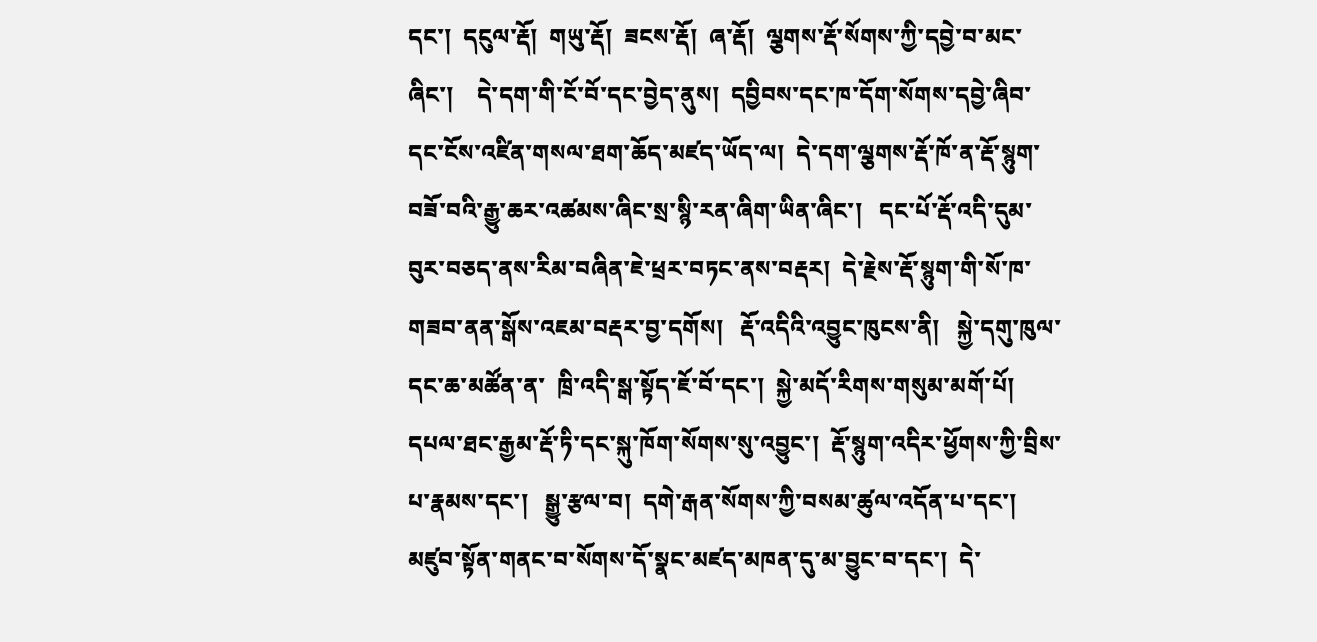དང་།  དངུལ་རྡོ།  གཡུ་རྡོ།  ཟངས་རྡོ།  ཞ་རྡོ།  ལྕགས་རྡོ་སོགས་ཀྱི་དབྱེ་བ་མང་ཞིང་།    དེ་དག་གི་ངོ་བོ་དང་བྱེད་ནུས།  དབྱིབས་དང་ཁ་དོག་སོགས་དབྱེ་ཞིབ་དང་ངོས་འཛིན་གསལ་ཐག་ཆོད་མཛད་ཡོད་ལ།  དེ་དག་ལྕགས་རྡོ་ཁོ་ན་རྡོ་སྙུག་བཟོ་བའི་རྒྱུ་ཆར་འཚམས་ཞིང་སྲ་སྙི་རན་ཞིག་ཡིན་ཞིང་།   དང་པོ་རྡོ་འདི་དུམ་བུར་བཅད་ནས་རིམ་བཞིན་ཇེ་ཕྲར་བཏང་ནས་བརྡར།  དེ་རྗེས་རྡོ་སྙུག་གི་སོ་ཁ་གཟབ་ནན་སྒོས་འཇམ་བརྡར་བྱ་དགོས།   རྡོ་འདིའི་འབྱུང་ཁུངས་ནི།   སྐྱེ་དགུ་ཁུལ་དང་ཆ་མཚོན་ན་  ཁྲི་འདི་སྒ་སྟོད་ཇོ་བོ་དང་།  སྐྱེ་མདོ་རིགས་གསུམ་མགོ་པོ།  དཔལ་ཐང་རྒྱམ་རྡོ་ཏི་དང་སྐུ་ཁོག་སོགས་སུ་འབྱུང་།  རྡོ་སྙུག་འདིར་ཕྱོགས་ཀྱི་བྲིས་པ་རྣམས་དང་།   སྒྱུ་རྩལ་བ།  དགེ་རྒན་སོགས་ཀྱི་བསམ་ཚུལ་འདོན་པ་དང་།  མཛུབ་སྟོན་གནང་བ་སོགས་དོ་སྣང་མཛད་མཁན་དུ་མ་བྱུང་བ་དང་།  དེ་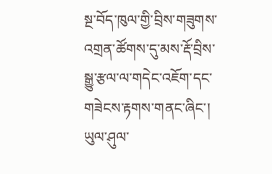སྔ་བོད་ཁུལ་གྱི་བྲིས་གཟུགས་འགྲན་ཚོགས་དུ་མས་རྡོ་བྲིས་སྒྱུ་རྩལ་ལ་གདེང་འཇོག་དང་གཟེངས་རྟགས་གནང་ཞིང་།  ཡུལ་ཤུལ་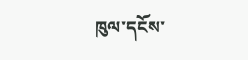ཁུལ་དངོས་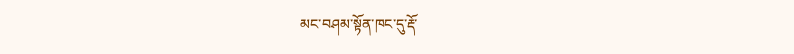མང་བཤམ་སྟོན་ཁང་དུ་རྡོ་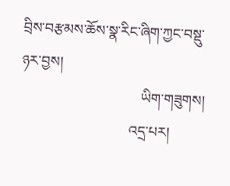བྲིས་བརྩམས་ཆོས་སྣ་རིང་ཞིག་ཀྱང་བསྡུ་ཉར་བྱས།
                                 ཡིག་གཟུགས།
                              འདྲ་པར།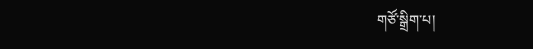གཙོ་སྒྲིག་པ།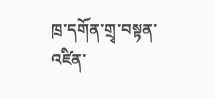ཁྲ་དགོན་གྲྭ་བསྟན་འཛིན་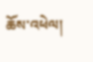ཆོས་འཕེལ།